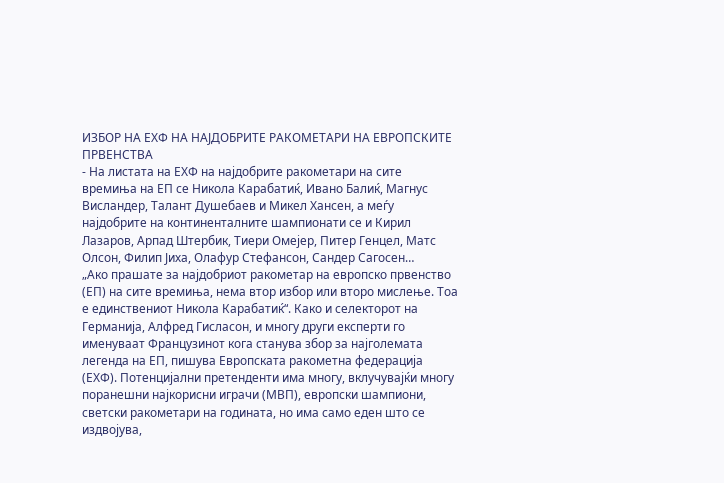ИЗБОР НА ЕХФ НА НАЈДОБРИТЕ РАКОМЕТАРИ НА ЕВРОПСКИТЕ ПРВЕНСТВА
- На листата на ЕХФ на најдобрите ракометари на сите времиња на ЕП се Никола Карабатиќ, Ивано Балиќ, Магнус Висландер, Талант Душебаев и Микел Хансен, а меѓу најдобрите на континенталните шампионати се и Кирил Лазаров, Арпад Штербик, Тиери Омејер, Питер Генцел, Матс Олсон, Филип Јиха, Олафур Стефансон, Сандер Сагосен…
„Ако прашате за најдобриот ракометар на европско првенство (ЕП) на сите времиња, нема втор избор или второ мислење. Тоа е единствениот Никола Карабатиќ“. Како и селекторот на Германија, Алфред Гисласон, и многу други експерти го именуваат Французинот кога станува збор за најголемата легенда на ЕП, пишува Европската ракометна федерација (ЕХФ). Потенцијални претенденти има многу, вклучувајќи многу поранешни најкорисни играчи (МВП), европски шампиони, светски ракометари на годината, но има само еден што се издвојува,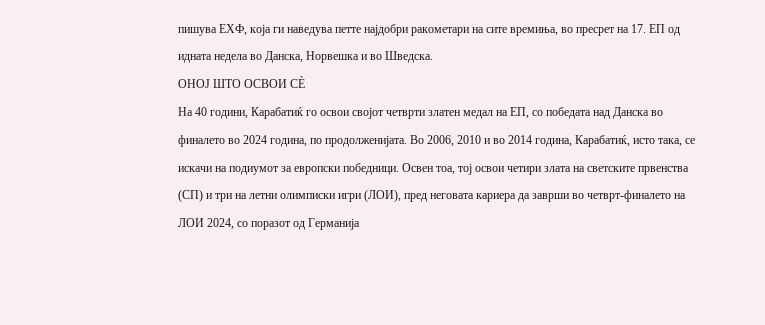пишува ЕХФ, која ги наведува петте најдобри ракометари на сите времиња, во пресрет на 17. ЕП од идната недела во Данска, Норвешка и во Шведска.
ОНОЈ ШТО ОСВОИ СЀ
На 40 години, Карабатиќ го освои својот четврти златен медал на ЕП, со победата над Данска во финалето во 2024 година, по продолженијата. Во 2006, 2010 и во 2014 година, Карабатиќ, исто така, се искачи на подиумот за европски победници. Освен тоа, тој освои четири злата на светските првенства (СП) и три на летни олимписки игри (ЛОИ), пред неговата кариера да заврши во четврт-финалето на ЛОИ 2024, со поразот од Германија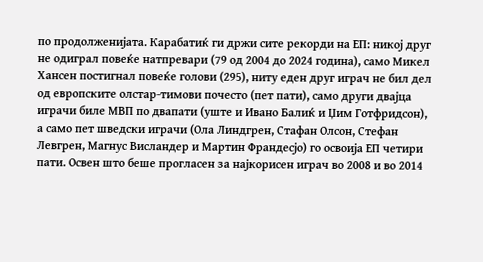по продолженијата. Карабатиќ ги држи сите рекорди на ЕП: никој друг не одиграл повеќе натпревари (79 од 2004 до 2024 година), само Микел Хансен постигнал повеќе голови (295), ниту еден друг играч не бил дел од европските олстар-тимови почесто (пет пати), само други двајца играчи биле МВП по двапати (уште и Ивано Балиќ и Џим Готфридсон), а само пет шведски играчи (Ола Линдгрен, Стафан Олсон, Стефан Левгрен, Магнус Висландер и Мартин Франдесјо) го освоија ЕП четири пати. Освен што беше прогласен за најкорисен играч во 2008 и во 2014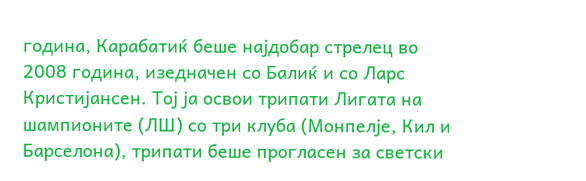година, Карабатиќ беше најдобар стрелец во 2008 година, изедначен со Балиќ и со Ларс Кристијансен. Тој ја освои трипати Лигата на шампионите (ЛШ) со три клуба (Монпелје, Кил и Барселона), трипати беше прогласен за светски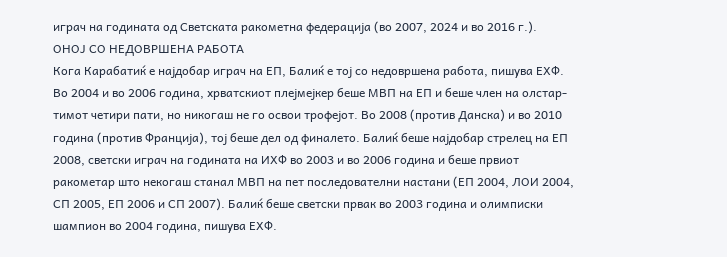играч на годината од Светската ракометна федерација (во 2007, 2024 и во 2016 г.).
ОНОЈ СО НЕДОВРШЕНА РАБОТА
Кога Карабатиќ е најдобар играч на ЕП, Балиќ е тој со недовршена работа, пишува ЕХФ. Во 2004 и во 2006 година, хрватскиот плејмејкер беше МВП на ЕП и беше член на олстар-тимот четири пати, но никогаш не го освои трофејот. Во 2008 (против Данска) и во 2010 година (против Франција), тој беше дел од финалето. Балиќ беше најдобар стрелец на ЕП 2008, светски играч на годината на ИХФ во 2003 и во 2006 година и беше првиот ракометар што некогаш станал МВП на пет последователни настани (ЕП 2004, ЛОИ 2004, СП 2005, ЕП 2006 и СП 2007). Балиќ беше светски првак во 2003 година и олимписки шампион во 2004 година, пишува ЕХФ.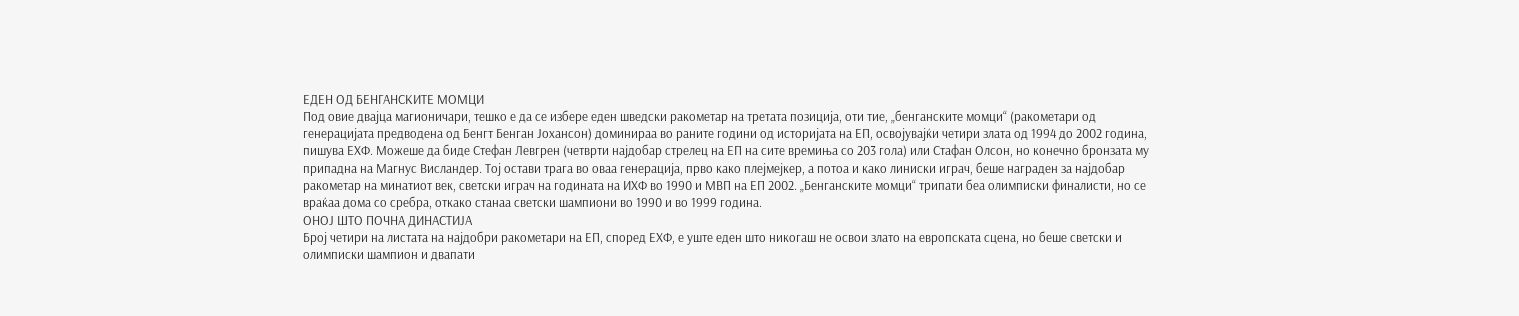ЕДЕН ОД БЕНГАНСКИТЕ МОМЦИ
Под овие двајца магионичари, тешко е да се избере еден шведски ракометар на третата позиција, оти тие, „бенганските момци“ (ракометари од генерацијата предводена од Бенгт Бенган Јохансон) доминираа во раните години од историјата на ЕП, освојувајќи четири злата од 1994 до 2002 година, пишува ЕХФ. Можеше да биде Стефан Левгрен (четврти најдобар стрелец на ЕП на сите времиња со 203 гола) или Стафан Олсон, но конечно бронзата му припадна на Магнус Висландер. Тој остави трага во оваа генерација, прво како плејмејкер, а потоа и како линиски играч, беше награден за најдобар ракометар на минатиот век, светски играч на годината на ИХФ во 1990 и МВП на ЕП 2002. „Бенганските момци“ трипати беа олимписки финалисти, но се враќаа дома со сребра, откако станаа светски шампиони во 1990 и во 1999 година.
ОНОЈ ШТО ПОЧНА ДИНАСТИЈА
Број четири на листата на најдобри ракометари на ЕП, според ЕХФ, е уште еден што никогаш не освои злато на европската сцена, но беше светски и олимписки шампион и двапати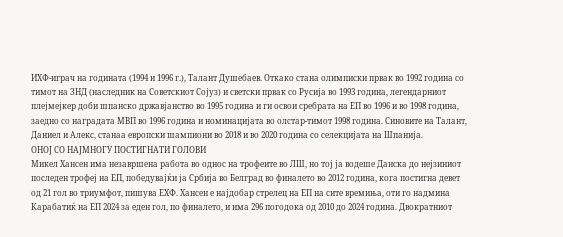ИХФ-играч на годината (1994 и 1996 г.), Талант Душебаев. Откако стана олимписки првак во 1992 година со тимот на ЗНД (наследник на Советскиот Сојуз) и светски првак со Русија во 1993 година, легендарниот плејмејкер доби шпанско државјанство во 1995 година и ги освои сребрата на ЕП во 1996 и во 1998 година, заедно со наградата МВП во 1996 година и номинацијата во олстар-тимот 1998 година. Синовите на Талант, Даниел и Алекс, станаа европски шампиони во 2018 и во 2020 година со селекцијата на Шпанија.
ОНОЈ СО НАЈМНОГУ ПОСТИГНАТИ ГОЛОВИ
Микел Хансен има незавршена работа во однос на трофеите во ЛШ, но тој ја водеше Данска до нејзиниот последен трофеј на ЕП, победувајќи ја Србија во Белград во финалето во 2012 година, кога постигна девет од 21 гол во триумфот, пишува ЕХФ. Хансен е најдобар стрелец на ЕП на сите времиња, оти го надмина Карабатиќ на ЕП 2024 за еден гол, по финалето, и има 296 погодока од 2010 до 2024 година. Двократниот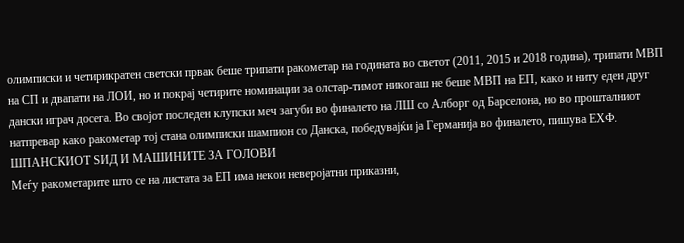олимписки и четирикратен светски првак беше трипати ракометар на годината во светот (2011, 2015 и 2018 година), трипати МВП на СП и двапати на ЛОИ, но и покрај четирите номинации за олстар-тимот никогаш не беше МВП на ЕП, како и ниту еден друг дански играч досега. Во својот последен клупски меч загуби во финалето на ЛШ со Алборг од Барселона, но во прошталниот натпревар како ракометар тој стана олимписки шампион со Данска, победувајќи ја Германија во финалето, пишува ЕХФ.
ШПАНСКИОТ ЅИД И МАШИНИТЕ ЗА ГОЛОВИ
Меѓу ракометарите што се на листата за ЕП има некои неверојатни приказни,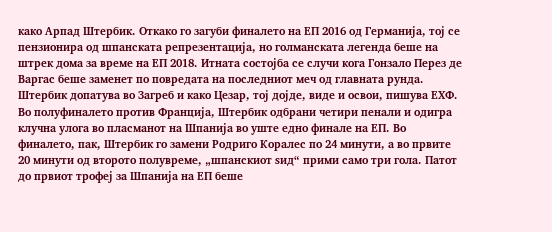како Арпад Штербик. Откако го загуби финалето на ЕП 2016 од Германија, тој се пензионира од шпанската репрезентација, но голманската легенда беше на штрек дома за време на ЕП 2018. Итната состојба се случи кога Гонзало Перез де Варгас беше заменет по повредата на последниот меч од главната рунда. Штербик допатува во Загреб и како Цезар, тој дојде, виде и освои, пишува ЕХФ. Во полуфиналето против Франција, Штербик одбрани четири пенали и одигра клучна улога во пласманот на Шпанија во уште едно финале на ЕП. Во финалето, пак, Штербик го замени Родриго Коралес по 24 минути, а во првите 20 минути од второто полувреме, „шпанскиот ѕид“ прими само три гола. Патот до првиот трофеј за Шпанија на ЕП беше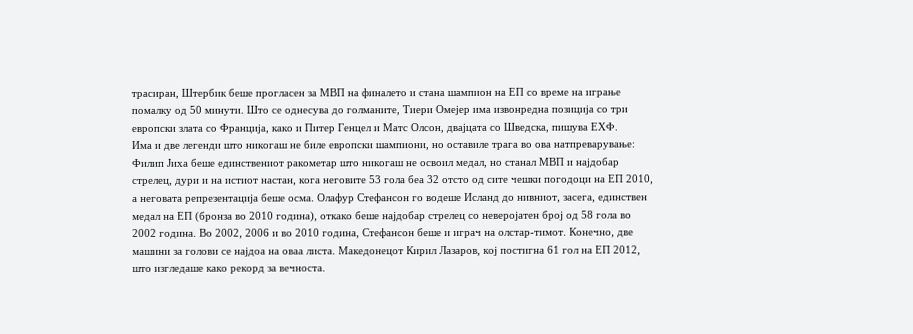трасиран, Штербик беше прогласен за МВП на финалето и стана шампион на ЕП со време на играње помалку од 50 минути. Што се однесува до голманите, Тиери Омејер има извонредна позиција со три европски злата со Франција, како и Питер Генцел и Матс Олсон, двајцата со Шведска, пишува ЕХФ.
Има и две легенди што никогаш не биле европски шампиони, но оставиле трага во ова натпреварување: Филип Јиха беше единствениот ракометар што никогаш не освоил медал, но станал МВП и најдобар стрелец, дури и на истиот настан, кога неговите 53 гола беа 32 отсто од сите чешки погодоци на ЕП 2010, а неговата репрезентација беше осма. Олафур Стефансон го водеше Исланд до нивниот, засега, единствен медал на ЕП (бронза во 2010 година), откако беше најдобар стрелец со неверојатен број од 58 гола во 2002 година. Во 2002, 2006 и во 2010 година, Стефансон беше и играч на олстар-тимот. Конечно, две машини за голови се најдоа на оваа листа. Македонецот Кирил Лазаров, кој постигна 61 гол на ЕП 2012, што изгледаше како рекорд за вечноста.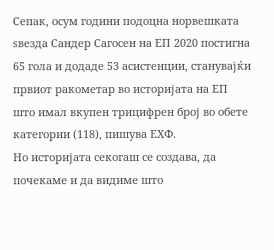Сепак, осум години подоцна норвешката ѕвезда Сандер Сагосен на ЕП 2020 постигна 65 гола и додаде 53 асистенции, станувајќи првиот ракометар во историјата на ЕП што имал вкупен трицифрен број во обете категории (118), пишува ЕХФ.
Но историјата секогаш се создава, да почекаме и да видиме што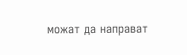можат да направат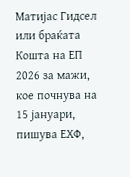Матијас Гидсел или браќата Кошта на ЕП 2026 за мажи, кое почнува на 15 јануари, пишува ЕХФ,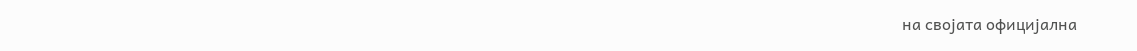на својата официјална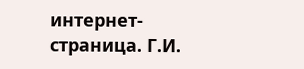интернет-страница. Г.И.